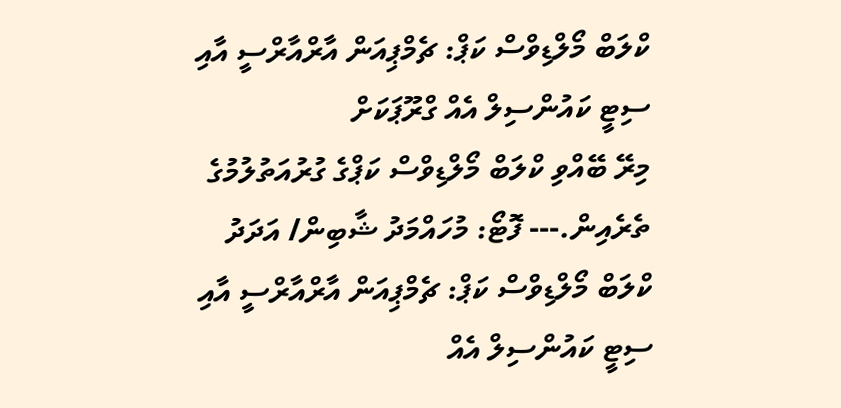ކްލަބް މޯލްޑިވްސް ކަޕް: ޗެމްޕިއަން އާރްއާރްސީ އާއި ސިޓީ ކައުންސިލް އެއް ގްރޫޕަކަށް
މިރޭ ބޭއްވި ކްލަބް މޯލްޑިވްސް ކަޕްގެ ގުރުއަތުލުމުގެ ތެރެއިން.--- ފޮޓޯ: މުހައްމަދު ޝާބިން/ އަދަދު
ކްލަބް މޯލްޑިވްސް ކަޕް: ޗެމްޕިއަން އާރްއާރްސީ އާއި ސިޓީ ކައުންސިލް އެއް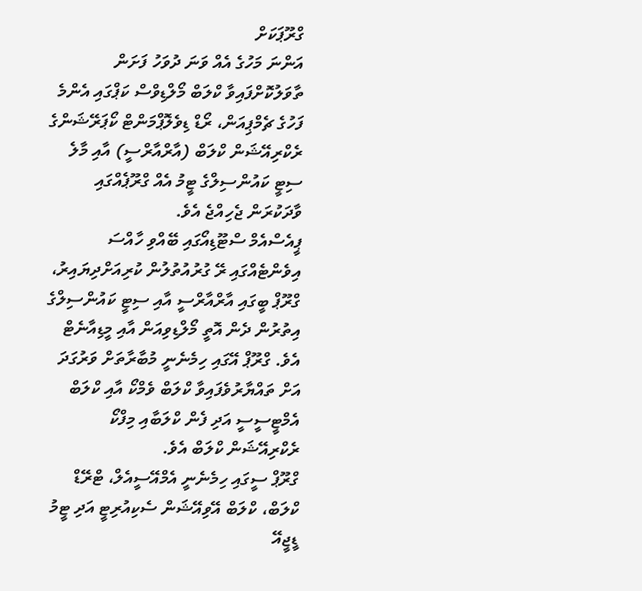ގްރޫޕަކަށް
އަންނަ މަހުގެ އެއް ވަނަ ދުވަހު ފަށަން ތާވަލުކޮށްފައިވާ ކްލަބް މޯލްޑިވްސް ކަޕްގައި އެންމެ ފަހުގެ ޗެމްޕިއަން، ރޯޑް ޑިވެލޮޕްމަންޓް ކޯޕަރޭޝަންގެ ރެކްރިއޭޝަން ކްލަބް (އާރްއާރްސީ) އާއި މާލެ ސިޓީ ކައުންސިލްގެ ޓީމު އެއް ގްރޫޕެއްގައި ވާދަކުރަން ޖެހިއްޖެ އެވެ.
ޕީއެސްއެމް ސްޓޫޑިއޯގައި ބޭއްވި ހާއްސަ އިވެންޓެއްގައި ރޭ ގުރުއުތުލުން ކުރިއަށްދިޔައިރު، ގްރޫޕް ބީގައި އާރްއާރްސީ އާއި ސިޓީ ކައުންސިލްގެ އިތުރުން ދެން އޮތީ މޯލްޑިވިއަން އާއި މީޑިއާނެޓް އެވެ. ގްރޫޕް އޭގައި ހިމެނެނީ މުބާރާތަށް ވަރުގަދަ އަށް ތައްޔާރުވެފައިވާ ކްލަބް ވެމްކޯ އާއި ކްލަބް އެމްޓީސީސީ އަދި ފެން ކްލަބާއި މިފްކޯ ރެކްރިއޭޝަން ކްލަބް އެވެ.
ގްރޫޕް ސީގައި ހިމެނެނީ އެމްއޭސީއެލް، ޓްރޭޑް ކްލަބް، ކްލަބް އޭވިއޭޝަން ސެކިއުރިޓީ އަދި ޓީމު ޑީޖީއޭ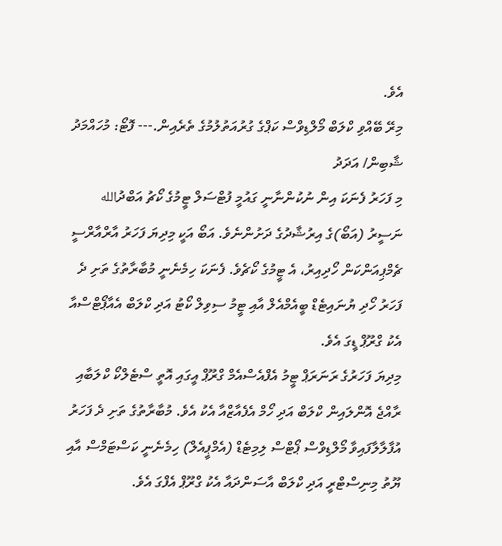އެވެ.
މިރޭ ބޭއްވި ކްލަބް މޯލްޑިވްސް ކަޕްގެ ގުރުއަތުލުމުގެ ތެރެއިން.--- ފޮޓޯ: މުހައްމަދު ޝާބިން/ އަދަދު
މި ފަހަރު ފެނަކަ އިން ނުކުންނާނީ ގައުމީ ފުޓްސަލް ޓީމުގެ ކޯޗު އަބްދުالله ނަސީރު (އަބޯ)ގެ އިރުޝާދުގެ ދަށުންނެވެ. އަބޯ އަކީ މިދިޔަ ފަހަރު އާރްއާރްސީ ޗެމްޕިއަންކަން ހޯދިއިރު، އެ ޓީމުގެ ކޯޗެވެ. ފެނަކަ ހިމެނެނީ މުބާރާތުގެ ތަށި ދެ ފަހަރު ހޯދި ޔުނައިޓެޑް ބީއެމްއެލް އާއި ޓީމު ސިވިލް ކޯޓު އަދި ކްލަބް އެއާޕޯޓްސްއާ އެކު ގްރޫޕް ޑީގަ އެވެ.
މިދިޔަ ފަހަރުގެ ރަނަރަޕް ޓީމު އެފްއެސްއެމް ގްރޫޕް އީގައި އޮތީ ސްޓެލްކޯ ކްލަބާއި ރާއްޖެ އޮންލައިން ކްލަބް އަދި ހޯމް އެފެއާޒްއާ އެކު އެވެ. މުބާރާތުގެ ތަށި ދެ ފަހަރު އުފާލާލާފައިވާ މޯލްޑިވްސް ޕޯޓްސް ލިމިޓެޑް (އެމްޕީއެލް) ހިމެނެނީ ކަސްޓަމްސް އާއި ޔޫތު މިނިސްޓްރީ އަދި ކްލަބް އާސަންދައާ އެކު ގްރޫޕް އެފްގަ އެވެ.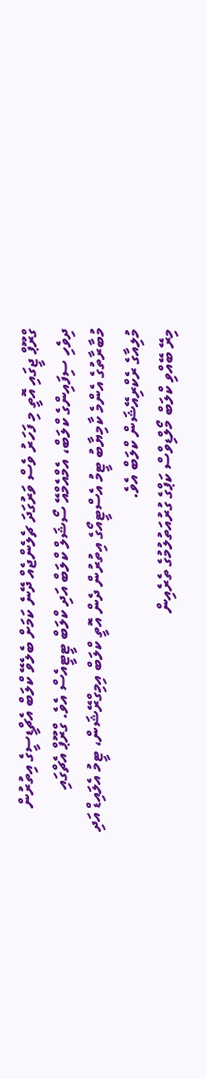ގްރޫޕް ޖީގައި އޮތީ މި ފަހަރު ވެސް ވަރުގަދަ ޗެލެންޖެއް ދޭނެ ކަމަށް ބެލެވޭ ކްލަބް އެޗްޑީސީގެ އިތުރުން ދިވެހި ސިފައިންގެ ކްލަބް، އެމްއެމްއޭ ސޯޝަލް ކްލަބް އަދި ކްލަބް ޓީޓީއެސް އެވެ. ގްރޫޕް އެޗްގައި މުބާރާތުގެ އެންމެ ކާމިޔާބު ޓީމު އެސްޓީއޯގެ އިތުރުން ދެން އޮތީ ކްލަބް އިމިގްރޭޝަން، ޓީމު އެލައިޑް އަދި މުލިއާގެ ރެކްރިއޭޝަން ކްލަބް އެވެ.
މިރޭ ބޭއްވި ކްލަބް މޯލްޑިވްސް ކަޕްގެ ގުރުއަތުލުމުގެ ތެރެއިން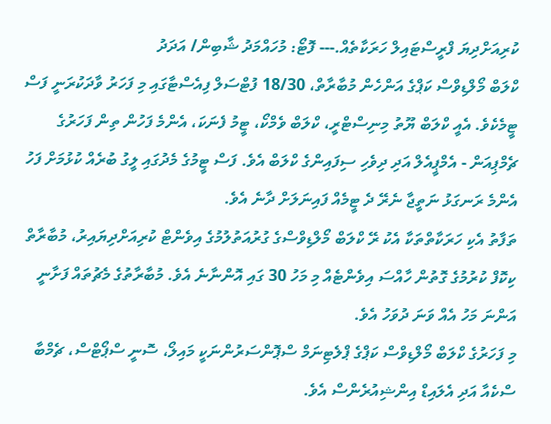ކުރިއަށްދިޔަ ފްރީސްޓައިލް ހަރަކާތެއް.--- ފޮޓޯ: މުހައްމަދު ޝާބިން/ އަދަދު
ކްލަބް މޯލްޑިވްސް ކަޕްގެ އަންހެން މުބާރާތް، 18/30 ފުޓްސަލް ފިއެސްޓާގައި މި ފަހަރު ވާދަކުރަނީ ފަސް ޓީމެކެވެ. އެއީ ކްލަބް ޔޫތު މިނިސްޓްރީ، ކްލަބް ވެމްކޯ، ޓީމު ފެނަކަ، އެންމެ ފަހުން ތިން ފަހަރުގެ ޗެމްޕިއަން - އެމްޕީއެލް އަދި ދިވެހި ސިފައިންގެ ކްލަބް އެވެ. ފަސް ޓީމުގެ މެދުގައި ލީގު ބުރެއް ކުޅުމަށް ފަހު އެންމެ ރަނގަޅު ނަތީޖާ ނެރޭ ދެ ޓީމެއް ފައިނަލަށް ދާނެ އެވެ.
ތަފާތު އެކި ހަރަކާތްތަކާ އެކު ރޭ ކްލަބް މޯލްޑިވްސްގެ ގުރުއަތުލުމުގެ އިވެންޓް ކުރިއަށްދިޔައިރު، މުބާރާތް ކިކޮފް ކުރުމުގެ ގޮތުން ހާއްސަ އިވެންޓެއް މި މަހު 30 ގައި އޮންނާނެ އެވެ. މުބާރާތުގެ މެޗުތައް ފަށާނީ އަންނަ މަހު އެއް ވަނަ ދުވަހު އެވެ.
މި ފަހަރުގެ ކްލަބް މޯލްޑިވްސް ކަޕްގެ ޕްލެޓިނަމް ސްޕޮންސަރުންނަކީ މައިލޯ، ސޮނީ ސްޕޯޓްސް، ޗެމްބާ ސްކެއާ އަދި އެލައިޑް އިންޝިއުރެންސް އެވެ.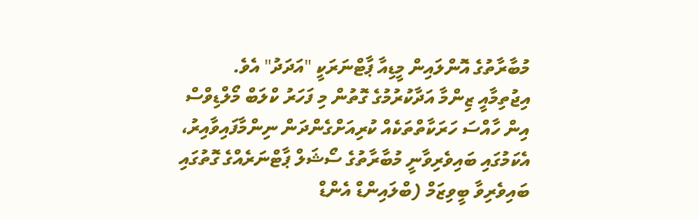މުބާރާތުގެ އޮންލައިން މީޑިއާ ޕާޓްނަރަކީ "އަދަދު" އެވެ.
އިޖުތިމާއީ ޒިންމާ އަދާކުރުމުގެ ގޮތުން މި ފަހަރު ކްލަބް މޯލްޑިވްސް އިން ހާއްސަ ހަރަކާތްތަކެއް ކުރިއަށްގެންދަން ނިންމާފައިވާއިރު، އެކަމުގައި ބައިވެރިވާނީ މުބާރާތުގެ ސޯޝަލް ޕާޓްނަރެއްގެ ގޮތުގައި ބައިވެރިވާ ބީވިޒަމް (ބްލައިންޑް އެންޑް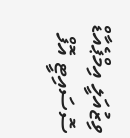ވިޒުއަލީ އިމްޕެއާޑް ސޮސައިޓީ އޮފް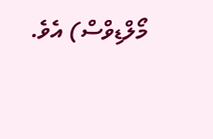މޯލްޑިވްސް) އެވެ.